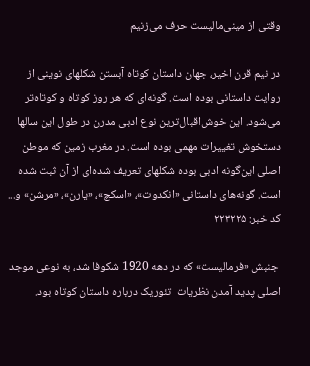وقتی ‌از ‌مینی‌مالیست‌ حرف ‌می‌زنیم

در نیم‌ قرن‌ اخیر، جهان‌ داستان‌ کوتاه‌ آبستن‌ شکلهای‌ نوینی‌ از روایت‌ داستانی‌ بوده‌ است. گونه‌ای‌ که‌ هر روز کوتاه‌ و کوتاه‌تر می‌شود. این‌ خوش‌اقبال‌ترین‌ نوع‌ ادبی‌ مدرن‌ در طول‌ این‌ سالها دستخوش‌ تغییرات‌ مهمی‌ بوده‌ است. در مغرب‌ زمین‌ که‌ موطن‌ اصلی‌ این‌گونه‌ ادبی‌ بوده‌ شکلهای‌ تعریف‌ شده‌ای‌ از آن‌ ثبت‌ شده‌ است. گونه‌های‌ داستانی‌ «انکدوت»، «اسکچ»، «یارن»، «مرشن» و...
کد خبر: ۲۲۳۲۲۵

 جنبش‌ «فرمالیست» که‌ در دهه‌ 1920 شکوفا شد، به‌ نوعی‌ موجد اصلی‌ پدید آمدن‌ نظریات‌  تئوریک‌ درباره‌ داستان‌ کوتاه‌ بود.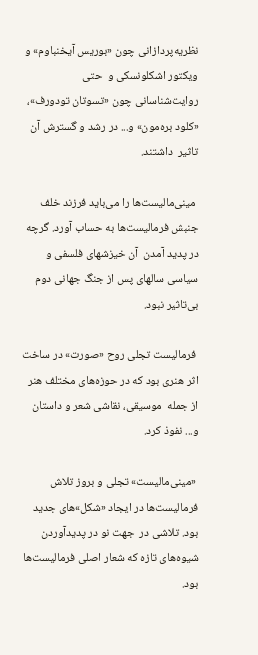نظریه‌پردازانی‌ چون‌ «بوریس‌ آیخنباوم» و ویکتور اشکلونسکی‌ و  حتی‌ روایت‌شناسانی‌ چون‌ «تسوتان‌ تودورف»، «کلود بره‌مون» و... در رشد و گسترش‌ آن‌ تاثیر  داشتند.

 مینی‌مالیست‌ها را می‌باید فرزند خلف‌ جنبش‌ فرمالیست‌ها به‌ حساب‌ آورد. گرچه‌ در پدید آمدن‌  آن‌ خیزشهای‌ فلسفی‌ و سیاسی‌ سالهای‌ پس‌ از جنگ‌ جهانی‌ دوم‌ بی‌تاثیر نبود.

 فرمالیست‌ تجلی‌ روح‌ «صورت» در ساخت‌ اثر هنری‌ بود که‌ در حوزه‌های‌ مختلف‌ هنر از جمله‌  موسیقی، نقاشی‌ شعر و داستان‌ و... نفوذ کرد.

 «مینی‌مالیست» تجلی‌ و بروز تلاش‌ فرمالیست‌ها در ایجاد «شکل»های‌ جدید بود. تلاشی‌ در  جهت‌ نو در پدیدآوردن‌ شیوه‌های‌ تازه‌ که‌ شعار اصلی‌ فرمالیست‌ها بود.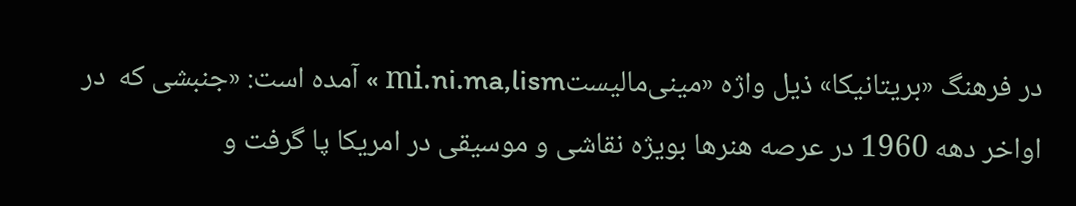در فرهنگ‌ «بریتانیکا» ذیل‌ واژه‌ «مینی‌مالیستmi.ni.ma,lism » آمده‌ است: «جنبشی‌ که‌  در اواخر دهه‌ 1960 در عرصه‌ هنرها بویژه‌ نقاشی‌ و موسیقی‌ در امریکا پا گرفت‌ و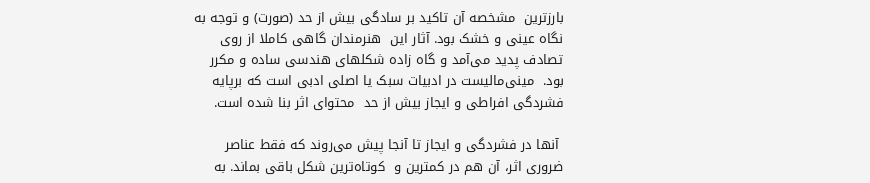بارزترین‌  مشخصه‌ آن‌ تاکید بر سادگی‌ بیش‌ از حد (صورت) و توجه‌ به‌ نگاه‌ عینی‌ و خشک‌ بود. آثار این‌  هنرمندان‌ گاهی‌ کاملا از روی‌ تصادف‌ پدید می‌آمد و گاه‌ زاده‌ شکلهای‌ هندسی‌ ساده‌ و مکرر بود.  مینی‌مالیست‌ در ادبیات‌ سبک‌ یا اصلی‌ ادبی‌ است‌ که‌ برپایه‌ فشردگی‌ افراطی‌ و ایجاز بیش‌ از حد  محتوای‌ اثر بنا شده‌ است.

 آنها در فشردگی‌ و ایجاز تا آنجا پیش‌ می‌روند که‌ فقط‌ عناصر ضروری‌ اثر، آن‌ هم‌ در کمترین‌ و  کوتاه‌ترین‌ شکل‌ باقی‌ بماند. به‌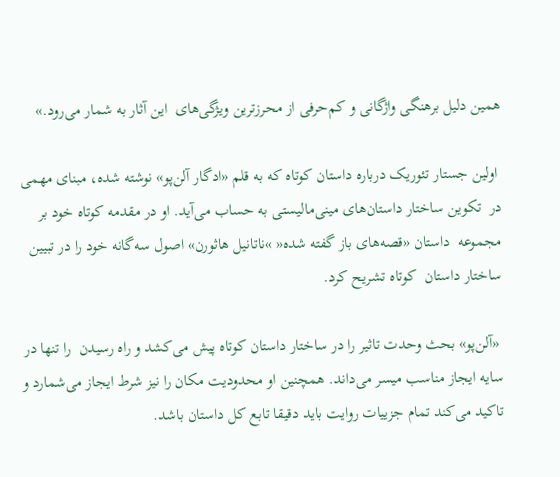همین‌ دلیل‌ برهنگی‌ واژگانی و کم‌حرفی‌ از محرزترین‌ ویژگی‌های‌  این‌ آثار به‌ شمار می‌رود.»

 اولین‌ جستار تئوریک‌ درباره‌ داستان‌ کوتاه‌ که‌ به‌ قلم‌ «ادگار آلن‌پو» نوشته‌ شده، مبنای‌ مهمی‌ در  تکوین‌ ساختار داستان‌های‌ مینی‌مالیستی‌ به‌ حساب‌ می‌آید. او در مقدمه‌ کوتاه‌ خود بر مجموعه‌  داستان‌ «قصه‌های‌ باز گفته‌ شده« »ناتانیل‌ هاثورن» اصول‌ سه‌گانه‌ خود را در تبیین‌ ساختار داستان‌  کوتاه‌ تشریح‌ کرد.

 «آلن‌پو» بحث‌ وحدت‌ تاثیر را در ساختار داستان‌ کوتاه‌ پیش‌ می‌کشد و راه‌ رسیدن‌  را تنها در  سایه‌ ایجاز مناسب‌ میسر می‌داند. همچنین‌ او محدودیت‌ مکان‌ را نیز شرط‌ ایجاز می‌شمارد و  تاکید می‌کند تمام‌ جزییات‌ روایت‌ باید دقیقا تابع‌ کل‌ داستان‌ باشد.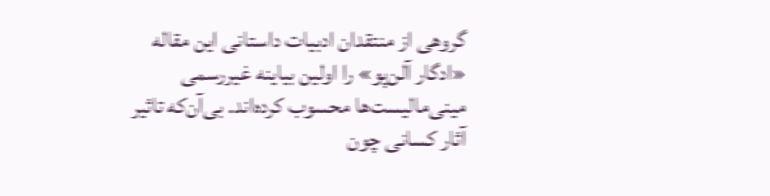گروهی‌ از منتقدان‌ ادبیات‌ داستانی‌ این‌ مقاله‌ «ادگار آلن‌پو» را اولین‌ بیاینه‌ غیررسمی‌  مینی‌مالیست‌ها محسوب‌ کرده‌اند. بی‌آن‌که‌ تاثیر آثار کسانی‌ چون‌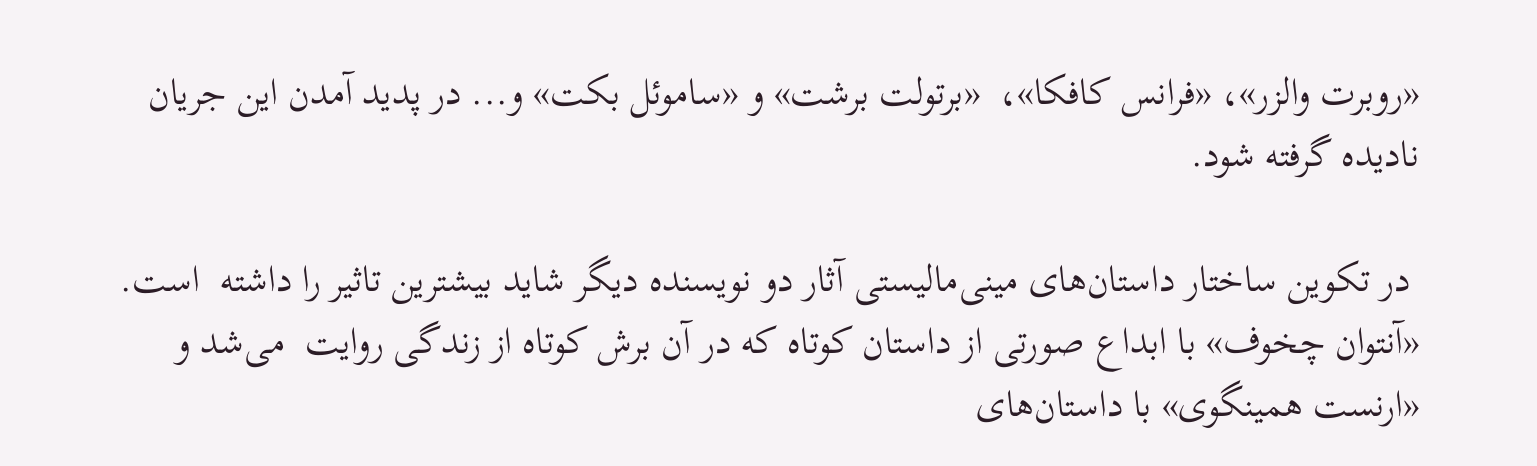«روبرت‌ والزر»، «فرانس‌ کافکا»،  «برتولت‌ برشت» و «ساموئل‌ بکت» و... در پدید آمدن‌ این‌ جریان‌ نادیده‌ گرفته‌ شود.

 در تکوین‌ ساختار داستان‌های‌ مینی‌مالیستی‌ آثار دو نویسنده‌ دیگر شاید بیشترین‌ تاثیر را داشته‌  است. «آنتوان‌ چخوف» با ابداع‌ صورتی‌ از داستان‌ کوتاه‌ که‌ در آن‌ برش‌ کوتاه‌ از زندگی‌ روایت‌  می‌شد و «ارنست‌ همینگوی» با داستان‌های‌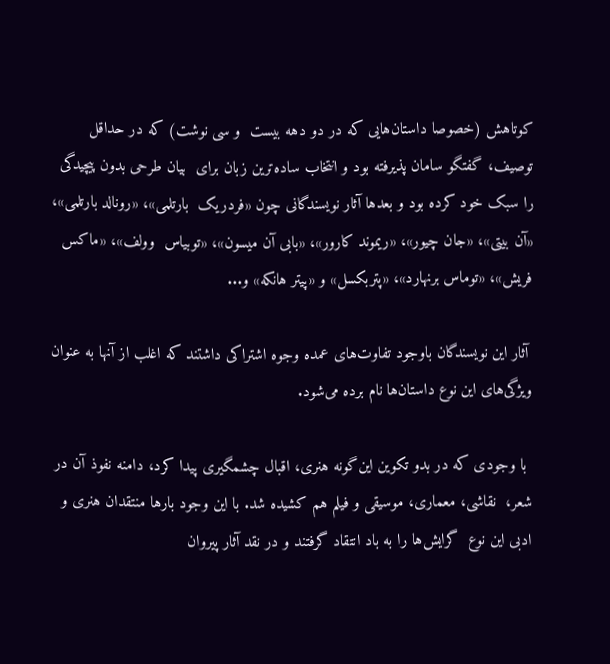کوتاهش‌ (خصوصا داستان‌هایی‌ که‌ در دو دهه‌ بیست‌  و سی‌ نوشت) که‌ در حداقل‌ توصیف، گفتگو سامان‌ پذیرفته‌ بود و انتخاب‌ ساده‌ترین‌ زبان‌ برای‌  بیان‌ طرحی‌ بدون‌ پیچیدگی‌ را سبک‌ خود کرده‌ بود و بعدها آثار نویسندگانی‌ چون‌ «فردریک‌  بارتلمی»، «رونالد بارتلمی»، «آن‌ بیتی»، «جان‌ چیور»، «ریموند کارور»، «بابی‌ آن‌ میسون»، «توبیاس‌  وولف»، «ماکس‌ فریش»، «توماس‌ برنهارد»، «پتربکسل» و «پیتر هانکه» و...

 آثار این‌ نویسندگان‌ باوجود تفاوت‌های‌ عمده‌ وجوه‌ اشتراکی‌ داشتند که‌ اغلب‌ از آنها به‌ عنوان‌  ویژگی‌های‌ این‌ نوع‌ داستان‌ها نام‌ برده‌ می‌شود.

 با وجودی‌ که‌ در بدو تکوین‌ این‌گونه‌ هنری، اقبال‌ چشمگیری‌ پیدا کرد، دامنه‌ نفوذ آن‌ در شعر،  نقاشی، معماری، موسیقی‌ و فیلم‌ هم‌ کشیده‌ شد. با این‌ وجود بارها منتقدان‌ هنری‌ و ادبی‌ این‌ نوع‌  گرایش‌ها را به‌ باد انتقاد گرفتند و در نقد آثار پیروان‌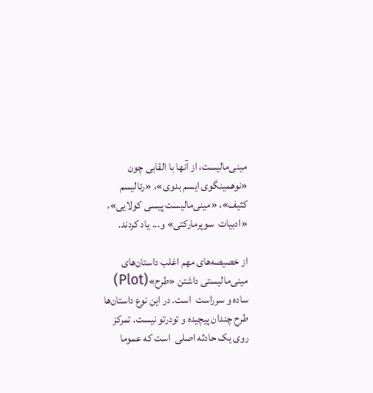مینی‌مالیست، از آنها با القابی‌ چون‌  «نوهمینگوی‌ ایسم‌ بدوی»، «رئالیسم‌ کثیف»، «مینی‌مالیست‌ پیسی‌ کولایی»، «ادبیات‌  سوپرمارکتی» و... یاد کردند.

از خصیصه‌های‌ مهم‌ اغلب‌ داستان‌های‌ مینی‌مالیستی‌ داشتن‌ «طرح»(Plot)  ساده‌ و سرراست‌  است. در این‌ نوع‌ داستان‌ها طرح‌ چندان‌ پیچیده‌ و تودرتو نیست. تمرکز روی‌ یک‌ حادثه‌ اصلی‌  است‌ که‌ عموما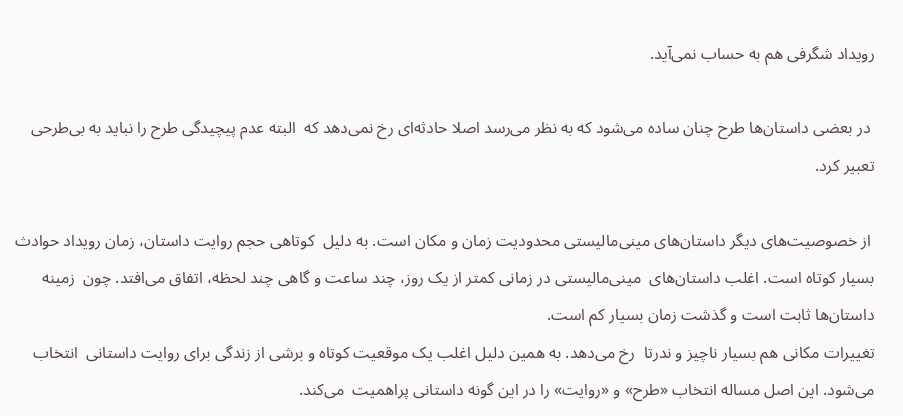رویداد شگرفی‌ هم‌ به‌ حساب‌ نمی‌آید.

 در بعضی‌ داستان‌ها طرح‌ چنان‌ ساده‌ می‌شود که‌ به‌ نظر می‌رسد اصلا حادثه‌ای‌ رخ‌ نمی‌دهد که‌  البته‌ عدم‌ پیچیدگی‌ طرح‌ را نباید به‌ بی‌طرحی‌ تعبیر کرد.

 از خصوصیت‌های‌ دیگر داستان‌های‌ مینی‌مالیستی‌ محدودیت‌ زمان‌ و مکان‌ است. به‌ دلیل‌  کوتاهی‌ حجم‌ روایت‌ داستان، زمان‌ رویداد حوادث‌ بسیار کوتاه‌ است. اغلب‌ داستان‌های‌  مینی‌مالیستی‌ در زمانی‌ کمتر از یک‌ روز، چند ساعت‌ و گاهی‌ چند لحظه، اتفاق‌ می‌افتد. چون‌  زمینه‌ داستان‌ها ثابت‌ است‌ و گذشت‌ زمان‌ بسیار کم‌ است.
تغییرات‌ مکانی‌ هم‌ بسیار ناچیز و ندرتا  رخ‌ می‌دهد. به‌ همین‌ دلیل‌ اغلب‌ یک‌ موقعیت‌ کوتاه‌ و برشی‌ از زندگی‌ برای‌ روایت‌ داستانی‌  انتخاب‌ می‌شود. این‌ اصل‌ مساله‌ انتخاب‌ «طرح» و «روایت» را در این‌ گونه‌ داستانی‌ پراهمیت‌  می‌کند.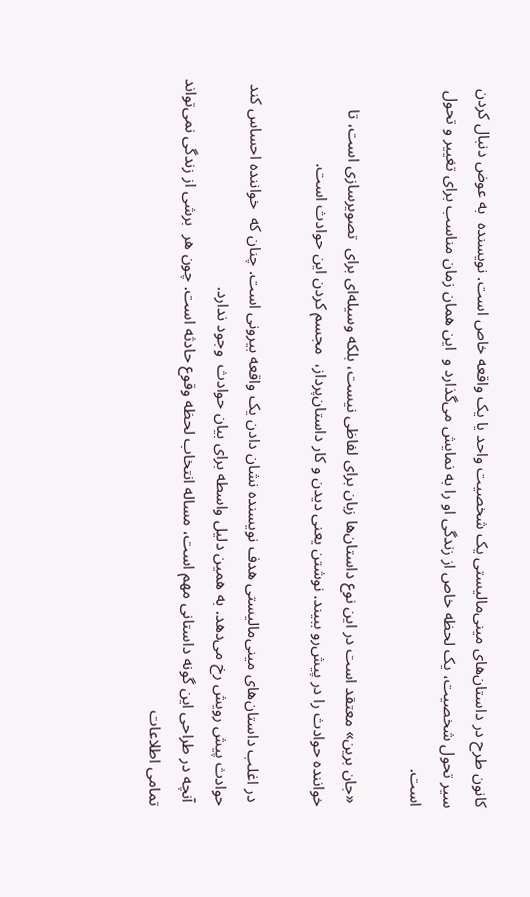کانون‌ طرح‌ در داستان‌های‌ مینی‌مالیستی‌ یک‌ شخصیت‌ واحد یا یک‌ واقعه‌ خاص‌ است. نویسنده‌  به‌ عوض‌ دنبال‌ کردن‌ سیر تحول‌ شخصیت، یک‌ لحظه‌ خاص‌ از زندگی‌ او را به‌ نمایش‌ می‌گذارد و  این‌ همان‌ زمان‌ مناسب‌ برای‌ تغییر و تحول‌ است.

 «جان‌ برین» معتقد است‌ در این‌ نوع‌ داستان‌ها زبان‌ برای‌ لفاظی‌ نیست، بلکه‌ وسیله‌ای‌ برای‌  تصویرسازی‌ است، تا خواننده‌ حوادث‌ را در پیش‌رو ببیند. نوشتن‌ یعنی‌ دیدن‌ و کار داستان‌پرداز،  مجسم‌ کردن‌ این‌ حوادث‌ است.

 در اغلب‌ داستان‌های‌ مینی‌مالیستی‌ هدف‌ نویسنده‌ نشان‌ دادن‌ یک‌ واقعه‌ بیرونی‌ است. چنان‌ که‌  خواننده‌ احساس‌ کند حوادث‌ پیش‌ رویش‌ رخ‌ می‌دهد. به‌ همین‌ دلیل‌ واسطه‌ برای‌ بیان‌ حوادث‌  وجود ندارد.
 آنچه‌ در طراحی‌ این‌ گونه‌ داستانی‌ مهم‌ است، مساله‌ انتخاب‌ لحظه‌ وقوع‌ حادثه‌ است. چون‌ هر  برشی‌ از زندگی‌ نمی‌تواند تمامی‌ اطلاعات‌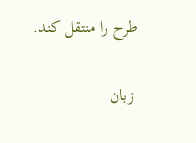طرح‌ را منتقل‌ کند.

 زبان‌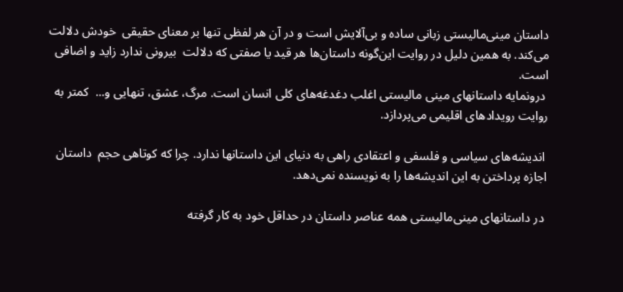داستان‌ مینی‌مالیستی‌ زبانی‌ ساده‌ و بی‌آلایش‌ است‌ و در آن‌ هر لفظی‌ تنها بر معنای‌ حقیقی‌  خودش‌ دلالت‌ می‌کند. به‌ همین‌ دلیل‌ در روایت‌ این‌گونه‌ داستان‌ها هر قید یا صفتی‌ که‌ دلالت‌  بیرونی‌ ندارد زاید و اضافی‌ است.
 درونمایه‌ داستانهای‌ مینی‌ مالیستی‌ اغلب‌ دغدغه‌های‌ کلی‌ انسان‌ است. مرگ، عشق، تنهایی‌ و...  کمتر به‌ روایت‌ رویدادهای‌ اقلیمی‌ می‌پردازد.

 اندیشه‌های‌ سیاسی‌ و فلسفی‌ و اعتقادی‌ راهی‌ به‌ دنیای‌ این‌ داستانها ندارد. چرا که‌ کوتاهی‌ حجم‌  داستان‌ اجازه‌ پرداختن‌ به‌ این‌ اندیشه‌ها را به‌ نویسنده‌ نمی‌دهد.

 در داستانهای‌ مینی‌مالیستی‌ همه‌ عناصر داستان‌ در حداقل‌ خود به‌ کار گرفته‌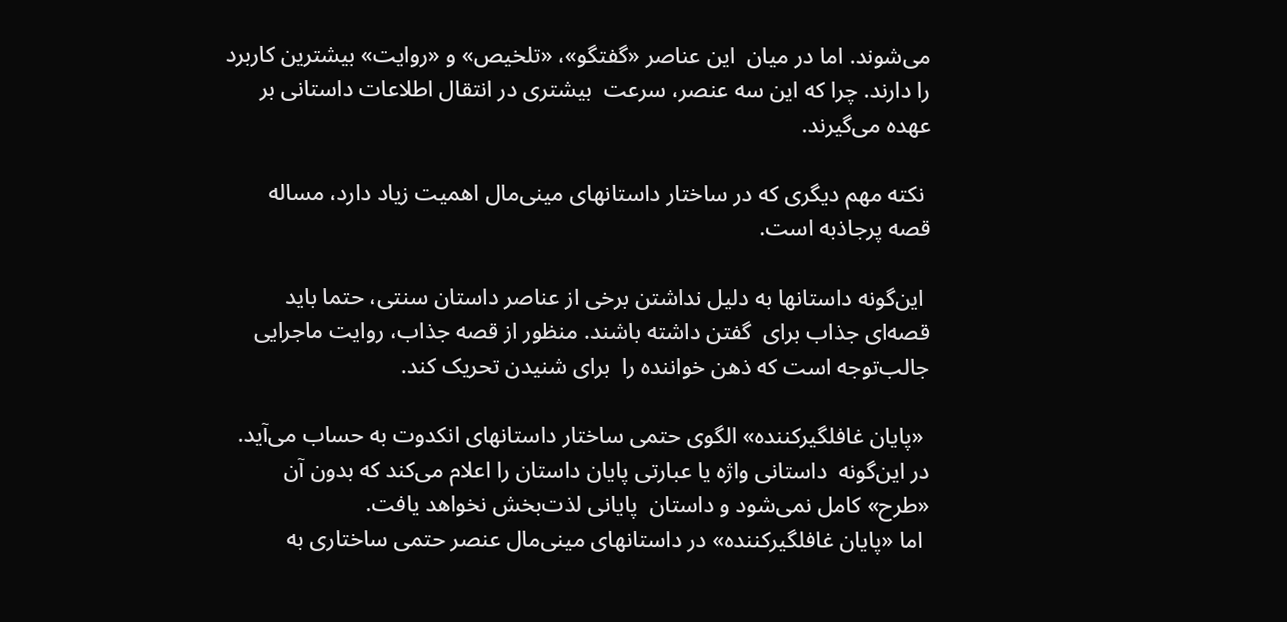می‌شوند. اما در میان‌  این‌ عناصر «گفتگو»، «تلخیص» و «روایت» بیشترین‌ کاربرد را دارند. چرا که‌ این‌ سه‌ عنصر، سرعت‌  بیشتری‌ در انتقال‌ اطلاعات‌ داستانی‌ بر عهده‌ می‌گیرند.

 نکته‌ مهم‌ دیگری‌ که‌ در ساختار داستانهای‌ مینی‌مال‌ اهمیت‌ زیاد دارد، مساله‌ قصه‌ پرجاذبه‌ است.

 این‌گونه‌ داستانها به‌ دلیل‌ نداشتن‌ برخی‌ از عناصر داستان‌ سنتی، حتما باید قصه‌ای‌ جذاب‌ برای‌  گفتن‌ داشته‌ باشند. منظور از قصه‌ جذاب، روایت‌ ماجرایی‌ جالب‌توجه‌ است‌ که‌ ذهن‌ خواننده‌ را  برای‌ شنیدن‌ تحریک‌ کند.

 «پایان‌ غافلگیرکننده» الگوی‌ حتمی‌ ساختار داستانهای‌ انکدوت‌ به‌ حساب‌ می‌آید. در این‌گونه‌  داستانی‌ واژه‌ یا عبارتی‌ پایان‌ داستان‌ را اعلام‌ می‌کند که‌ بدون‌ آن‌ «طرح» کامل‌ نمی‌شود و داستان‌  پایانی‌ لذت‌بخش‌ نخواهد یافت.
 اما «پایان‌ غافلگیرکننده» در داستانهای‌ مینی‌مال‌ عنصر حتمی‌ ساختاری‌ به‌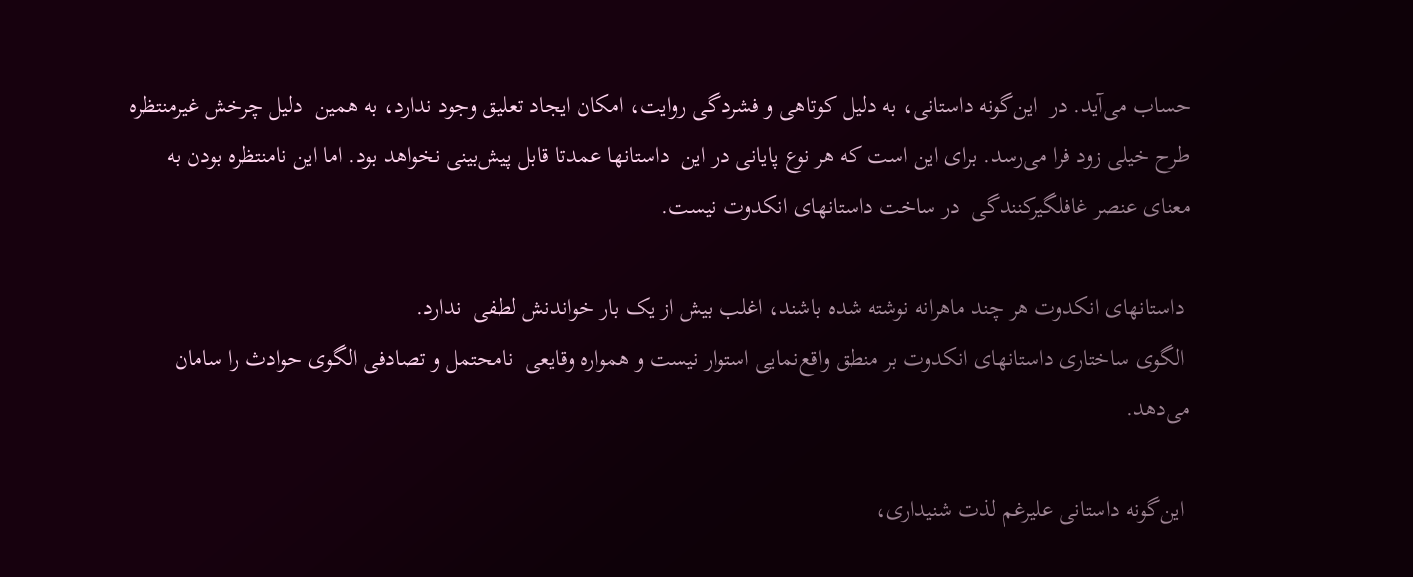حساب‌ می‌آید. در  این‌گونه‌ داستانی، به‌ دلیل‌ کوتاهی‌ و فشردگی‌ روایت، امکان‌ ایجاد تعلیق‌ وجود ندارد، به‌ همین‌  دلیل‌ چرخش‌ غیرمنتظره‌ طرح‌ خیلی‌ زود فرا می‌رسد. برای‌ این‌ است‌ که‌ هر نوع‌ پایانی‌ در این‌  داستانها عمدتا قابل‌ پیش‌بینی‌ نخواهد بود. اما این‌ نامنتظره‌ بودن‌ به‌ معنای‌ عنصر غافلگیرکنندگی‌  در ساخت‌ داستانهای‌ انکدوت‌ نیست.

 داستانهای‌ انکدوت‌ هر چند ماهرانه‌ نوشته‌ شده‌ باشند، اغلب‌ بیش‌ از یک‌ بار خواندنش‌ لطفی‌  ندارد.
 الگوی‌ ساختاری‌ داستانهای‌ انکدوت‌ بر منطق‌ واقع‌نمایی‌ استوار نیست‌ و همواره‌ وقایعی‌  نامحتمل‌ و تصادفی‌ الگوی‌ حوادث‌ را سامان‌ می‌دهد.

 این‌گونه‌ داستانی‌ علیرغم‌ لذت‌ شنیداری،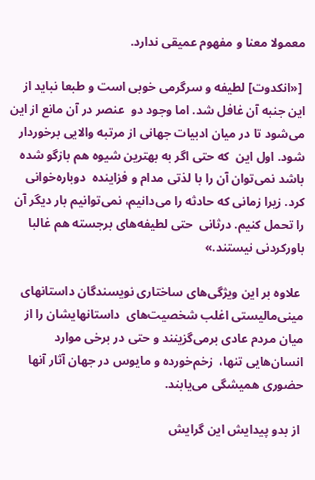معمولا معنا و مفهوم‌ عمیقی‌ ندارد.

 [«انکدوت] لطیفه‌ و سرگرمی‌ خوبی‌ است‌ و طبعا نباید از این‌ جنبه‌ آن‌ غافل‌ شد. اما وجود دو  عنصر در آن‌ مانع‌ از این‌ می‌شود تا در میان‌ ادبیات‌ جهانی‌ از مرتبه‌ والایی‌ برخوردار شود. اول‌ این‌  که‌ حتی‌ اگر به‌ بهترین‌ شیوه‌ هم‌ بازگو شده‌ باشد نمی‌توان‌ آن‌ را با لذتی‌ مدام‌ و فزاینده‌  دوباره‌خوانی‌ کرد. زیرا زمانی‌ که‌ حادثه‌ را می‌دانیم، نمی‌توانیم‌ بار دیگر آن‌ را تحمل‌ کنیم. درثانی‌  حتی‌ لطیفه‌های‌ برجسته‌ هم‌ غالبا باورکردنی‌ نیستند.»

 علاوه‌ بر این‌ ویژگی‌های‌ ساختاری‌ نویسندگان‌ داستانهای‌ مینی‌مالیستی‌ اغلب‌ شخصیت‌های‌  داستانهایشان‌ را از میان‌ مردم‌ عادی‌ برمی‌گزینند و حتی‌ در برخی‌ موارد انسان‌هایی‌ تنها،  زخم‌خورده‌ و مایوس‌ در جهان‌ آثار آنها حضوری‌ همیشگی‌ می‌یابند.

 از بدو پیدایش‌ این‌ گرایش‌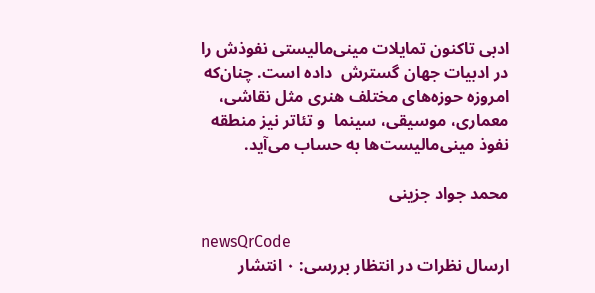ادبی‌ تاکنون‌ تمایلات‌ مینی‌مالیستی‌ نفوذش‌ را در ادبیات‌ جهان‌ گسترش‌  داده‌ است. چنان‌که‌ امروزه‌ حوزه‌های‌ مختلف‌ هنری‌ مثل‌ نقاشی، معماری، موسیقی، سینما  و تئاتر نیز منطقه‌ نفوذ مینی‌مالیست‌ها به‌ حساب‌ می‌آید.

محمد جواد جزینی

newsQrCode
ارسال نظرات در انتظار بررسی: ۰ انتشار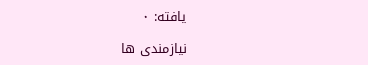یافته: ۰

نیازمندی ها